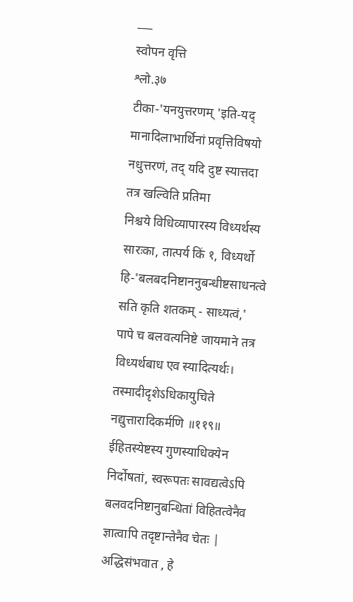___
स्वोपन वृत्ति
श्लो.३७
टीका-'यनयुत्तरणम् 'इति-यद् मानादिलाभार्थिनां प्रवृत्तिविषयो नधुत्तरणं, तद् यदि दुष्ट स्यात्तदा तत्र खल्विति प्रतिमा
निश्चये विधिव्यापारस्य विध्यर्थस्य सारःका, तात्पर्य किं १, विध्यर्थो हि-'बलबदनिष्टाननुबन्धीष्टसाधनत्वे सति कृति शतकम् - साध्यत्वं,' पापे च बलवत्यनिष्टे जायमाने तत्र विध्यर्थबाध एव स्यादित्यर्थः। तस्मादीदृशेऽधिकायुचिते नद्युत्तारादिकर्मणि ॥११९॥
ईहितस्येष्टस्य गुणस्याधिक्येन निर्दोषतां, स्वरूपतः सावद्यत्वेऽपि बलवदनिष्टानुबन्धितां विहितत्वेनैव ज्ञात्वापि तदृष्टान्तेनैव चेतः | अद्धिसंभवात , हे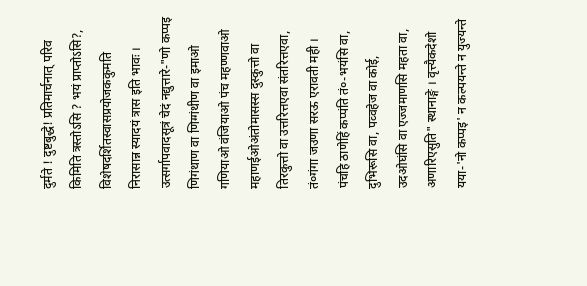दुर्मते ! दुष्टबुद्धे! प्रतिमार्चनात् परिव किमिति त्रस्तोऽसि ? भयं प्राप्तोऽसि?, विशेषदर्शितस्वासप्रयोजककुमति निरासान्न स्यादयं त्रास इति भावः । उत्सर्गापवादसूत्रं चेदं नद्युत्तारे-"णो कप्पइ णिगंथाण वा णिग्गंथीण वा इमाओ गणियाओ वंजियाओ पंच महण्णवाओ महाणईओअंतोमासस्स दुस्कुत्तो वा तिरकुत्तो वा उत्तरित्तएवा संतरित्तएवा, तं०गंगा जउणा सरऊ एरावती मही । पंचहि ठाणेहिं कप्पंति तं०-भयंसि वा, दुभिरूसि वा, पव्वहेज वा कोई, उदओघंसि वा एज्जमाणसि महता वा, अणारिएसुति" स्थानाङ्गे । वृत्त्यैकदेशो यया-'नो कप्पइ' न कल्पयन्ते न युज्यन्ते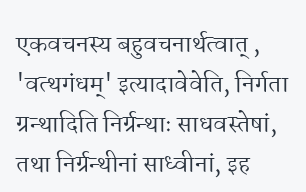एकवचनस्य बहुवचनार्थत्वात् , 'वत्थगंधम्' इत्यादावेवेति, निर्गता ग्रन्थादिति निर्ग्रन्थाः साधवस्तेषां, तथा निर्ग्रन्थीनां साध्वीनां, इह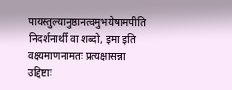पायस्तुल्यानुष्ठानत्वमुभयेषामपीति निदर्शनार्थी वा शब्दो, इमा इति वक्ष्यमाणनामतः प्रत्यक्षासन्ना उद्दिष्टाः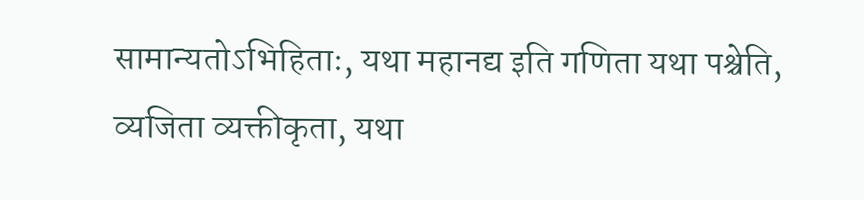सामान्यतोऽभिहिताः, यथा महानद्य इति गणिता यथा पश्चेति, व्यजिता व्यक्तीकृता, यथा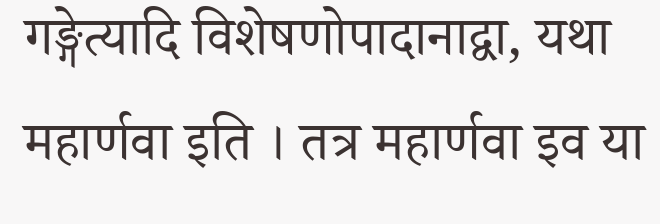गङ्गेत्यादि विशेषणोपादानाद्वा, यथा महार्णवा इति । तत्र महार्णवा इव या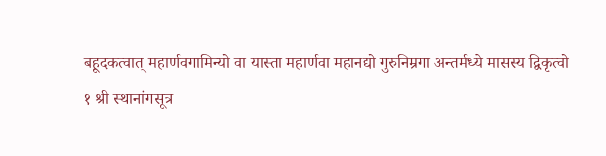बहूदकत्वात् महार्णवगामिन्यो वा यास्ता महार्णवा महानद्यो गुरुनिम्रगा अन्तर्मध्ये मासस्य द्विकृत्वो
१ श्री स्थानांगसूत्र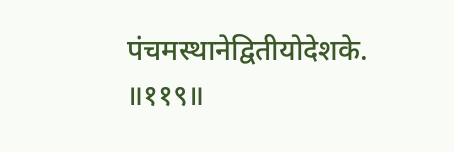पंचमस्थानेद्वितीयोदेशके.
॥११९॥